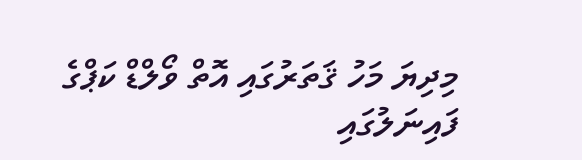މިދިޔަ މަހު ޤަތަރުގައި އޮތް ވޯލްޑް ކަޕްގެ ފައިނަލުގައި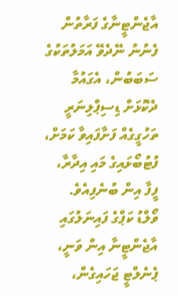އާޖެންޓީނާގެ ފަރާތުން ފެނުނު ނޭދެވޭ އަމަލުތަކުގެ ސަބަބުން، އެގައުމާ ދެކޮޅަށް ޑިސިޕްލިނަރީ ތަހުގީގެއް ފަށާފައިވާ ކަމަށް، ފުޓުބޯޅައިގެ މައި އިދާރާ، ފީފާ އިން ބުނެފިއެވެ.
ވޯލްޑު ކަޕްގެ ފައިނަލުގައި އާޖެންޓީނާ އިން ވަނީ، ޕެނެލްޓީ ޖަހައިގެން،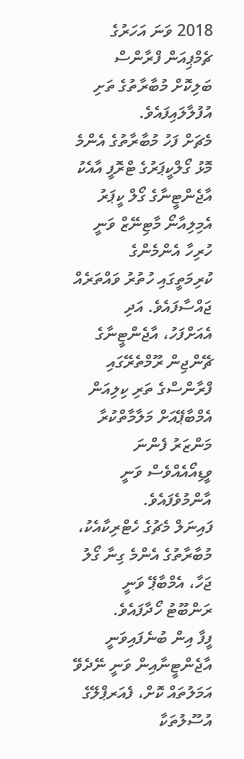2018 ވަނަ އަހަރުގެ ޗެމްޕިއަން ފްރާންސް ބަލިކޮށް މުބާރާތުގެ ތަށި އުފުލާލައިފައެވެ.
މެޗަށް ފަހު މުބާރާތުގެ އެންމެ މޮޅު ގޯލްކީޕަރުގެ ޓްރޮފީ އާއެކު އާޖެންޓީނާގެ ގޯލް ކީޕަރު އެމިލިއާނޯ މާޓިނޭޒް ވަނީ ހުރިހާ އެންމެންގެ ކުރިމަތީގައި ހުތުރު ވައްތަރެއް ޖައްސާފައެވެ. އަދި އެއަށްފަހު، އާޖެންޓީނާގެ ޗޭންޖިން ރޫމްތެރޭގައި ފްރާންސްގެ ތަރި ކިލިއަން އެމްބާޕޭއަށް މަލާމާތްކުރާ މަންޒަރު ފެންނަ ވީޑިއޯއެއްވެސް ވަނީ އާންމުވެފައެވެ.
ފައިނަލް މެޗުގެ ހެޓްރިކާއެކު، މުބާރާތުގެ އެންމެ ގިނާ ގޯލު ޖަހާ، އެމްބާޕޭ ވަނީ ރަންބޫޓު ހޯދާފައެވެ.
ފީފާ އިން ބުނެފައިވަނީ އާޖެންޓީނާއިން ވަނީ ނޭދެވޭ އަމަލުތައް ކޮށް، ފެއަރޕްލޭގެ އުސޫލުތަކާ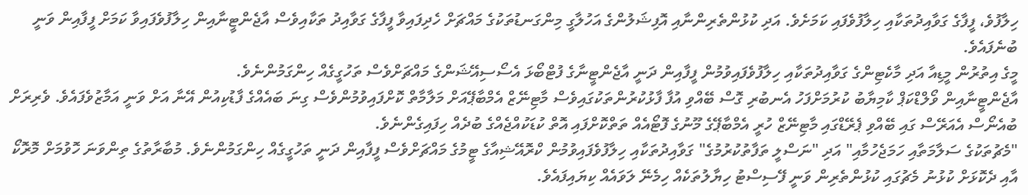ހިލާފުވެ، ފީފާގެ ގަވާއިދުތަކާއި ހިލާފުވެފައި ކަމަށެވެ. އަދި ކުޅުންތެރިންނާއި އޮފިޝަލުންގެ އަހުލާގީ މިންގަނޑުތަކުގެ މައްޗަށް ހެދިފައިވާ ފީފާގެ ގަވާއިދު ތަކާއިވެސް އާޖެންޓީނާއިން ހިލާފުވެފައިވާ ކަމަށް ފީފާއިން ވަނީ ބުނެފައެވެ.
މީގެ އިތުރުން މީޑިއާ އަދި މާކެޓިންގެ ގަވާއިދުތަކާއި ހިލާފުވެފައިވުމުން ފީފާއިން ދަނީ އާޖެންޓީނާގެ ފުޓްބޯޅަ އެސޯސިއޭޝަންގެ މައްޗަށްވެސް ތަހުގީގެއް ހިންގަމުންނެވެ.
އާޖެންޓީނާއިން ވޯލްޑްކަޕް ކާމިޔާބު ކުރުމަށްފަހު އެނބުރި ގޮސް ބޭއްވި އުފާ ފާޅުކުރުންތަކުގައިވެސް މާޓިނޭޒް އެމްބާޕޭއަށް މަލާމާތް ކޮށްފައިވުމުންވެސް ގިނަ ބައެއްގެ ފާޑުކިއުން އޭނާ އަށް ވަނީ އަމާޒުވެފައެވެ. ވެރިރަށް ބުއެނޯސް އެއަރޭސް ގައި ބޭއްވި ޕެރޭޑްގައި މާޓިނޭޒް ހުރީ އެމްބާޕޭގެ މޫނުގެ ފޮޓޯއެއް ތަތްކޮށްފައި އޮތް ކުޑަކުއްޖެއްގެ ބުދެއް ހިފައިގެންނެވެ.
"މެޗުތަކުގެ ސަލާމަތާއި ހަމަޖެހުމާއި" އަދި "ނަސްލީ ތަފާތުކުރުމުގެ" ގަވާއިދުތަކާއި ހިލާފުވެފައިވުމުން ކްރޮއޭޝިއާގެ ޓީމުގެ މައްޗަށްވެސް ފީފާއިން ދަނީ ތަހުގީގެއް ހިންގަމުންނެވެ. މުބާރާތުގެ ތިންވަނަ ހޮވުމަށް މޮރޮކޯ އާއި ދެކޮޅަށް ކުޅުނު މެޗުގައި ކުޅުންތެރިން ވަނީ ފޭސިސްޓު ހިޔާލުތަކެއް ހިމެނޭ ލަވައެއް ކިޔައިފައެވެ.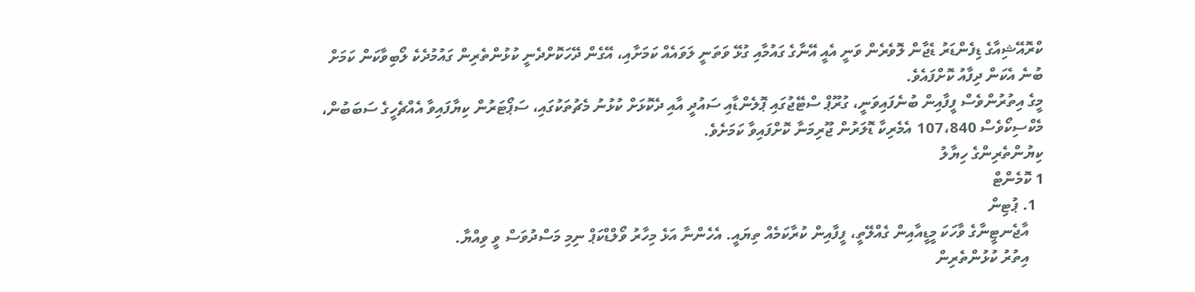ކްރޮއޭޝިއާގެ ޑިފެންޑަރު ޑެޖާން ލޮވެރެން ވަނީ އެއީ އޭނާގެ ގައުމާއި ގުޅޭ ވަތަނީ ލަވައެއް ކަމަށާއި، އޭގެން ދޭހަކޮށްދެނީ ކުޅުންތެރިން ގައުމުދެކެ ލޯބިވާކަން ކަމަށް ބުނެ އެކަން ދިފާއު ކޮށްފައެވެ.
މީގެ އިތުރުންވެސް ފީފާއިން ބުނެފައިވަނީ، ގުރޫޕް ސްޓޭޖުގައި ޕޮލެންޑާއި ސައުދީ އާއި ދެކޮޅަށް ކުޅުނު މެޗުތަކުގައި، ސަޕޯޓަރުން ކިޔާފައިވާ އެއްޗެހީގެ ސަބަބުން، މެކްސިކޯވެސް 107،840 އެމެރިކާ ޑޮލަރުން ޖޫރިމަނާ ކޮށްފައިވާ ކަމަށެވެ.
ކިޔުންތެރިންގެ ހިޔާލު
1 ކޮމެންޓް
  1. ޕުޓިން
    އާޖެނޓީނާގެ ވާހަކަ މީޑީއާއިން ގެއްލޭތީ، ފީފާއިން ކުރާކަމެއް ތިޔައީ. އެހެންނާ އަޅެ މިހާރު ވޯލްޑްކަޕް ނިމި މަސްދުވަސް ވީ ވިއްޔާ.
    އިތުރު ކުޅުންތެރިން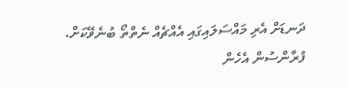ދަނޑަށް އެރި މައްސަލައިގައި އެއްޗެއް ނެތްތޯ ބުނެވޭކަށް. ފުރާންސުން އެހެން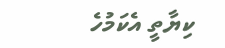ކިޔާތީ އެކަމުހެ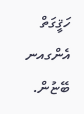ހަޤީގަތް އެންގއނ ބޭޏުން.